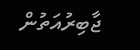ޖާބިރުއަތުން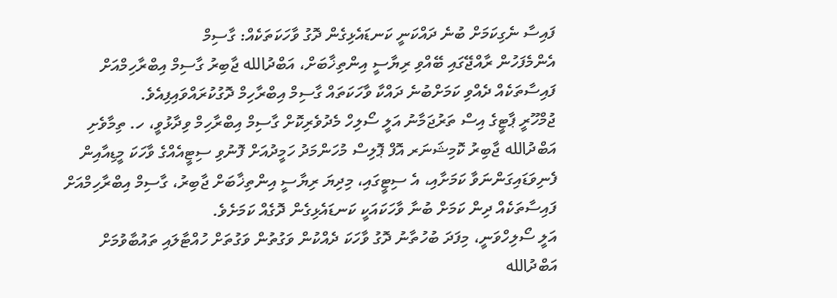ފައިސާ ނެގިކަމަށް ބުނެ ދައްކަނީ ކަނޑައެޅިގެން ދޮގު ވާހަކަތަކެއް: ގާސިމް
އެންމެފަހުން ރާއްޖޭގައި ބޭއްވި ރިޔާސީ އިންތިޚާބަށް، އަބްދުالله ޖާބިރު ގާސިމް އިބްރާހިމްއަށް ފައިސާތަކެއް ދެއްވި ކަމަށްބުނެ ދައްކާ ވާހަކަތައް ގާސިމް އިބްރާހިމް ދޮގުކުރައްވައިފިއެވެ.
ޖުމްހޫރީ ޕާޓީގެ އިސް ތަރުޖަމާނު އަލީ ސޯލިހް މެދުވެރިކޮށް ގާސިމް އިބްރާހިމް ވިދާޅުވީ، ހ. ތިމާވެށި އަބްދުالله ޖާބިރު ކޮމިޝަނަރ އޮފް ޕޮލިސް މުހަންމަދު ހަމީދުއަށް ފޮނުވި ސިޓީއެއްގެ ވާހަކަ މީޑިއާއިން ފެނިވަޑައިގަންނަވާ ކަމަށާއި، އެ ސިޓީގައި، މިދިޔަ ރިޔާސީ އިންތިޚާބަށް ޖާބިރު، ގާސިމް އިބްރާހިމްއަށް ފައިސާތަކެއް ދިން ކަމަށް ބުނާ ވާހަކައަކީ ކަނޑައެޅިގެން ދޮގެއް ކަމަށެވެ.
އަލީ ސޯލިހްވަނީ، މިފަދަ ބުހުތާނު ދޮގު ވާހަކަ ދެއްކުން ވަގުތުން ވަގުތަށް ހުއްޓާލައި ތައުބާވުމަށް އަބްދުالله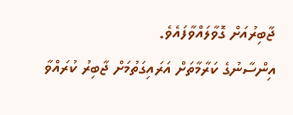ޖާބިރުއަށް ގޮވާލައްވާފައެވެ.
އިންސާނުގެ ކަރާމާތަށް އަރައިގަތުމަށް ޖާބިރު ކުރައްވާ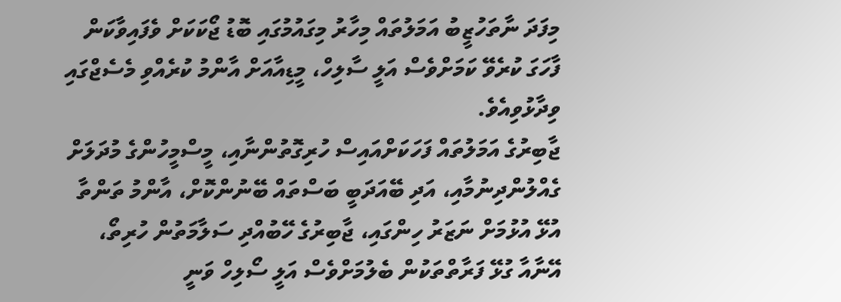މިފަދަ ނާތަހުޒީބު އަމަލުތައް މިހާރު މިގައުމުގައި ބޮޑު ޖޯކަކަށް ވެފައިވާކަން ފާހަގަ ކުރެވޭ ކަމަށްވެސް އަލީ ސާލިހް، މީޑިއާއަށް އާންމު ކުރެއްވި މެސެޖްގައި ވިދާޅުވިއެވެ.
ޖާބިރުގެ އަމަލުތައް ފަހަކަށްއައިސް ހުރިގޮތުންނާއި، މީސްމީހުންގެ މުދަލަށް ގެއްލުންދިނުމާއި، އަދި ބޭއަދަބީ ބަސްތައް ބޭނުންކޮށް، އާންމު ތަންތާ އުޅޭ އުޅުމަށް ނަޒަރު ހިންގައި، ޖާބިރުގެ ހޭބުއްދި ސަލާމަތުން ހުރިތޯ، އޭނާއާ ގުޅޭ ފަރާތްތަކުން ބެލުމަށްވެސް އަލީ ސޯލިހް ވަނީ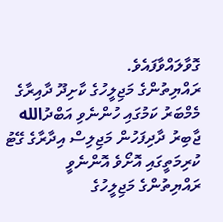ގޮވާލައްވާފައެވެ.
ރައްޔިތުންގެ މަޖިލީހުގެ ކާށިދޫ ދާއިރާގެ މެމްބަރު ކަމުގައި ހުންނެވި އަބްދުالله ޖާބިރު ދާދިފަހުން މަޖިލިސް އިދާރާގެ ގޭޓު ކުރިމަތީގައި އޮށޯވެ އޮންނެވީ ރައްޔިތުންގެ މަޖިލީހުގެ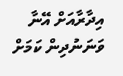އިދާރާއަށް އޭނާ ވަނަނުދިން ކަމަށް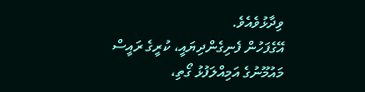ވިދާޅުވެއެވެ.
އޭގެފަހުން ފެނިގެންދިޔައީ، ކުރީގެ ރައީސް މައުމޫނުގެ އަމިއްލަފުޅު ގޯތި،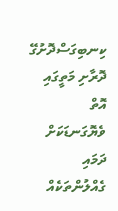ކިނބިގަސްދޮށުގޭ ދޮރާށި މަތީގައި އޮތް ވެޔޮގަނޑަކަށް ދަމައި ގެއްލުންތަކެއް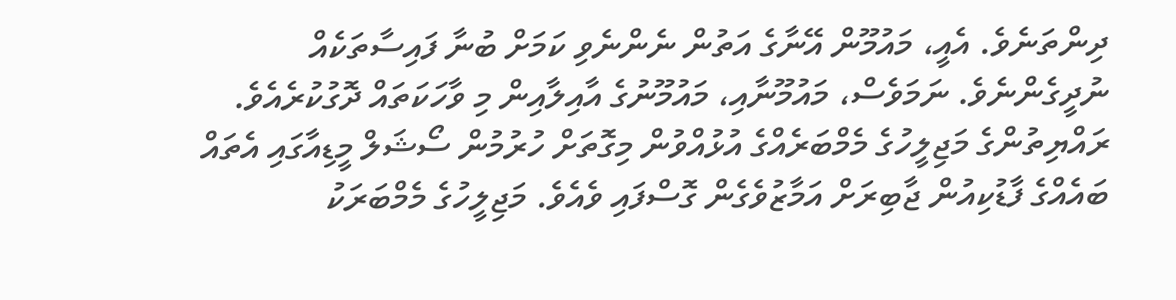ދިންތަނެވެ. އެއީ، މައުމޫން އޭނާގެ އަތުން ނެންނެވި ކަމަށް ބުނާ ފައިސާތަކެއް ނުދީގެންނެވެ. ނަމަވެސް، މައުމޫނާއި، މައުމޫނުގެ އާއިލާއިން މި ވާހަކަތައް ދޮގުކުރެއެވެ.
ރައްޔިތުންގެ މަޖިލީހުގެ މެމްބަރެއްގެ އުޅުއްވުން މިގޮތަށް ހުރުމުން ސޯޝަލް މީޑިއާގައި އެތައް ބައެއްގެ ފާޑުކިއުން ޖާބިރަށް އަމާޒުވެގެން ގޮސްފައި ވެއެވެ. މަޖިލީހުގެ މެމްބަރަކު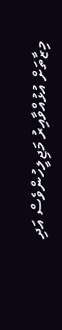މިޒާތަށް އުޅުއްވާއިރު މަޖިލީހުންވެސް އަދި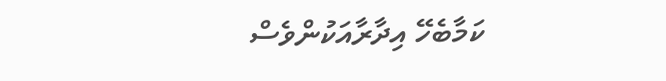ކަމާބެހޭ އިދާރާއަކުންވެސް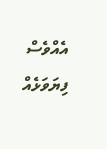އެއްވެސް ފިޔަވަޅެއް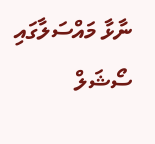ނާޅާ މައްސަލާގައި ސޯޝަލް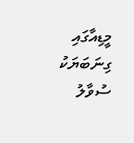މީޑިއާގައި ގިނަބަޔަކު ސުވާލު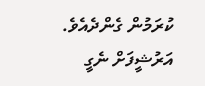ކުރަމުން ގެންދެއެވެ.
އަރުޝީފަށް ނެގީ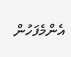އެންމެފަހުން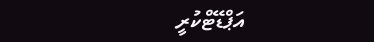އަޕްޑޭޓްކުރީ